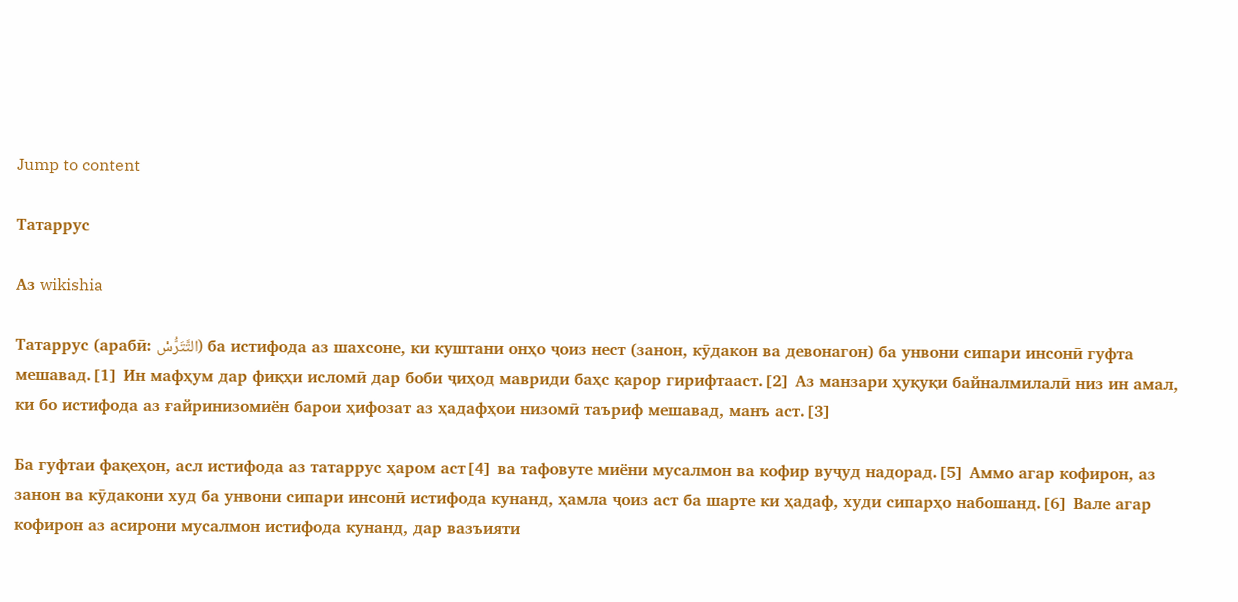Jump to content

Татаррус

Аз wikishia

Татаррус (арабӣ: التَّتَرُّسْ) ба истифода аз шахсоне, ки куштани онҳо ҷоиз нест (занон, кӯдакон ва девонагон) ба унвони сипари инсонӣ гуфта мешавад.[1] Ин мафҳум дар фиқҳи исломӣ дар боби ҷиҳод мавриди баҳс қарор гирифтааст.[2] Аз манзари ҳуқуқи байналмилалӣ низ ин амал, ки бо истифода аз ғайринизомиён барои ҳифозат аз ҳадафҳои низомӣ таъриф мешавад, манъ аст.[3]

Ба гуфтаи фақеҳон, асл истифода аз татаррус ҳаром аст[4] ва тафовуте миёни мусалмон ва кофир вуҷуд надорад.[5] Аммо агар кофирон, аз занон ва кӯдакони худ ба унвони сипари инсонӣ истифода кунанд, ҳамла ҷоиз аст ба шарте ки ҳадаф, худи сипарҳо набошанд.[6] Вале агар кофирон аз асирони мусалмон истифода кунанд, дар вазъияти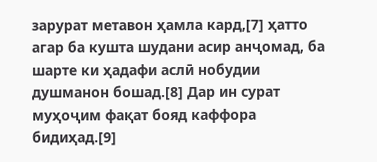зарурат метавон ҳамла кард,[7] ҳатто агар ба кушта шудани асир анҷомад, ба шарте ки ҳадафи аслӣ нобудии душманон бошад.[8] Дар ин сурат муҳоҷим фақат бояд каффора бидиҳад.[9]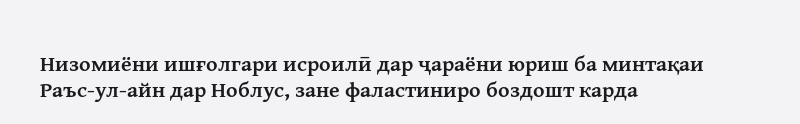Низомиёни ишғолгари исроилӣ дар ҷараёни юриш ба минтақаи Раъс-ул-айн дар Ноблус, зане фаластиниро боздошт карда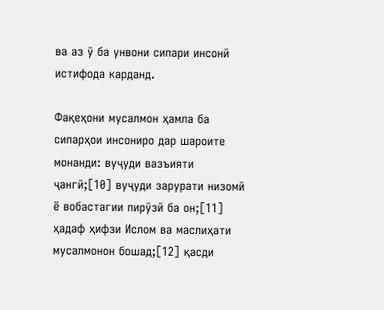ва аз ӯ ба унвони сипари инсонӣ истифода карданд.

Фақеҳони мусалмон ҳамла ба сипарҳои инсониро дар шароите монанди: вуҷуди вазъияти ҷангӣ;[10] вуҷуди зарурати низомӣ ё вобастагии пирӯзӣ ба он;[11] ҳадаф ҳифзи Ислом ва маслиҳати мусалмонон бошад;[12] қасди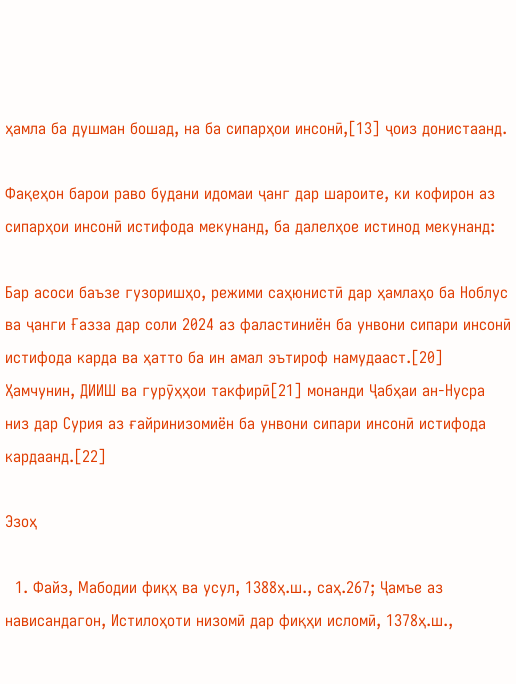ҳамла ба душман бошад, на ба сипарҳои инсонӣ,[13] ҷоиз донистаанд.

Фақеҳон барои раво будани идомаи ҷанг дар шароите, ки кофирон аз сипарҳои инсонӣ истифода мекунанд, ба далелҳое истинод мекунанд:

Бар асоси баъзе гузоришҳо, режими саҳюнистӣ дар ҳамлаҳо ба Ноблус ва ҷанги Ғазза дар соли 2024 аз фаластиниён ба унвони сипари инсонӣ истифода карда ва ҳатто ба ин амал эътироф намудааст.[20] Ҳамчунин, ДИИШ ва гурӯҳҳои такфирӣ[21] монанди Ҷабҳаи ан-Нусра низ дар Сурия аз ғайринизомиён ба унвони сипари инсонӣ истифода кардаанд.[22]

Эзоҳ

  1. Файз, Мабодии фиқҳ ва усул, 1388ҳ.ш., саҳ.267; Ҷамъе аз нависандагон, Истилоҳоти низомӣ дар фиқҳи исломӣ, 1378ҳ.ш.,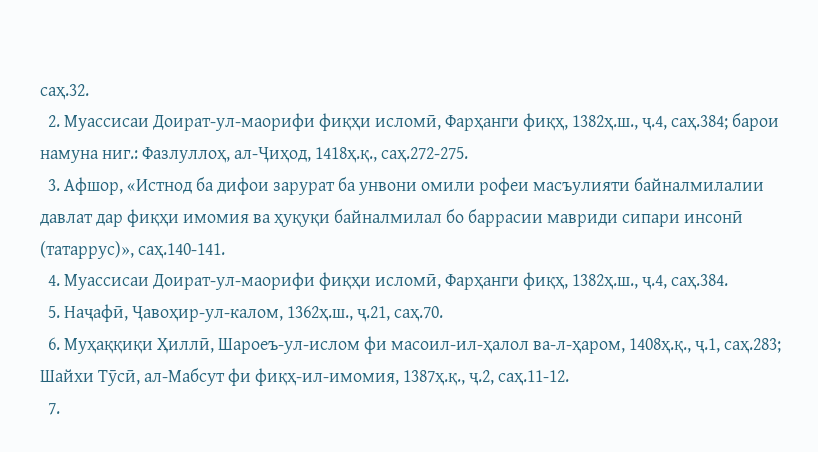саҳ.32.
  2. Муассисаи Доират-ул-маорифи фиқҳи исломӣ, Фарҳанги фиқҳ, 1382ҳ.ш., ҷ.4, саҳ.384; барои намуна ниг.: Фазлуллоҳ, ал-Ҷиҳод, 1418ҳ.қ., саҳ.272-275.
  3. Афшор, «Истнод ба дифои зарурат ба унвони омили рофеи масъулияти байналмилалии давлат дар фиқҳи имомия ва ҳуқуқи байналмилал бо баррасии мавриди сипари инсонӣ (татаррус)», саҳ.140-141.
  4. Муассисаи Доират-ул-маорифи фиқҳи исломӣ, Фарҳанги фиқҳ, 1382ҳ.ш., ҷ.4, саҳ.384.
  5. Наҷафӣ, Ҷавоҳир-ул-калом, 1362ҳ.ш., ҷ.21, саҳ.70.
  6. Муҳаққиқи Ҳиллӣ, Шароеъ-ул-ислом фи масоил-ил-ҳалол ва-л-ҳаром, 1408ҳ.қ., ҷ.1, саҳ.283; Шайхи Тӯсӣ, ал-Мабсут фи фиқҳ-ил-имомия, 1387ҳ.қ., ҷ.2, саҳ.11-12.
  7.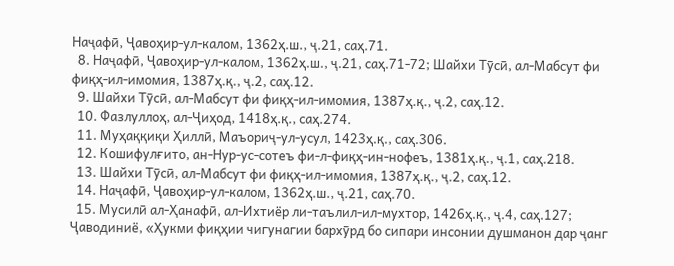Наҷафӣ, Ҷавоҳир-ул-калом, 1362ҳ.ш., ҷ.21, саҳ.71.
  8. Наҷафӣ, Ҷавоҳир-ул-калом, 1362ҳ.ш., ҷ.21, саҳ.71-72; Шайхи Тӯсӣ, ал-Мабсут фи фиқҳ-ил-имомия, 1387ҳ.қ., ҷ.2, саҳ.12.
  9. Шайхи Тӯсӣ, ал-Мабсут фи фиқҳ-ил-имомия, 1387ҳ.қ., ҷ.2, саҳ.12.
  10. Фазлуллоҳ, ал-Ҷиҳод, 1418ҳ.қ., саҳ.274.
  11. Муҳаққиқи Ҳиллӣ, Маъориҷ-ул-усул, 1423ҳ.қ., саҳ.306.
  12. Кошифулғито, ан-Нур-ус-сотеъ фи-л-фиқҳ-ин-нофеъ, 1381ҳ.қ., ҷ.1, саҳ.218.
  13. Шайхи Тӯсӣ, ал-Мабсут фи фиқҳ-ил-имомия, 1387ҳ.қ., ҷ.2, саҳ.12.
  14. Наҷафӣ, Ҷавоҳир-ул-калом, 1362ҳ.ш., ҷ.21, саҳ.70.
  15. Мусилӣ ал-Ҳанафӣ, ал-Ихтиёр ли-таълил-ил-мухтор, 1426ҳ.қ., ҷ.4, саҳ.127; Ҷаводиниё, «Ҳукми фиқҳии чигунагии бархӯрд бо сипари инсонии душманон дар ҷанг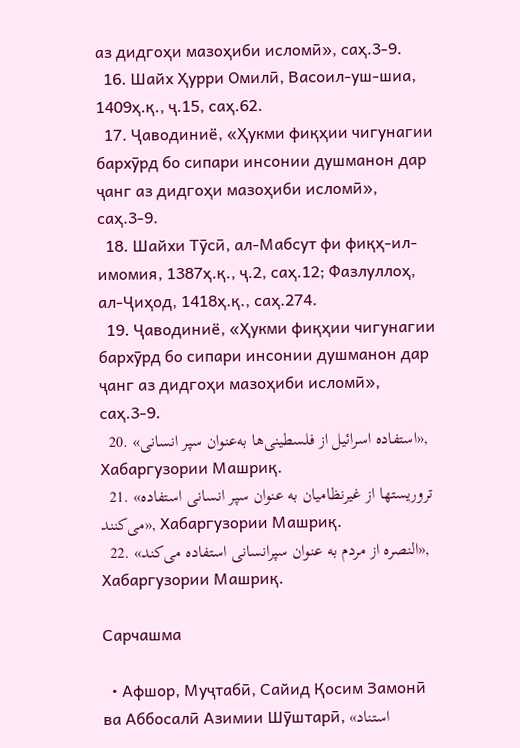аз дидгоҳи мазоҳиби исломӣ», саҳ.3-9.
  16. Шайх Ҳурри Омилӣ, Васоил-уш-шиа, 1409ҳ.қ., ҷ.15, саҳ.62.
  17. Ҷаводиниё, «Ҳукми фиқҳии чигунагии бархӯрд бо сипари инсонии душманон дар ҷанг аз дидгоҳи мазоҳиби исломӣ», саҳ.3-9.
  18. Шайхи Тӯсӣ, ал-Мабсут фи фиқҳ-ил-имомия, 1387ҳ.қ., ҷ.2, саҳ.12; Фазлуллоҳ, ал-Ҷиҳод, 1418ҳ.қ., саҳ.274.
  19. Ҷаводиниё, «Ҳукми фиқҳии чигунагии бархӯрд бо сипари инсонии душманон дар ҷанг аз дидгоҳи мазоҳиби исломӣ», саҳ.3-9.
  20. «استفاده اسرائیل از فلسطینی‌ها به‌عنوان سپر انسانی», Хабаргузории Машриқ.
  21. «تروریستها از غیرنظامیان به عنوان سپر انسانی استفاده می‌کنند», Хабаргузории Машриқ.
  22. «النصره از مردم به عنوان سپرانسانی استفاده می‌کند», Хабаргузории Машриқ.

Сарчашма

  • Афшор, Муҷтабӣ, Сайид Қосим Замонӣ ва Аббосалӣ Азимии Шӯштарӣ, «استناد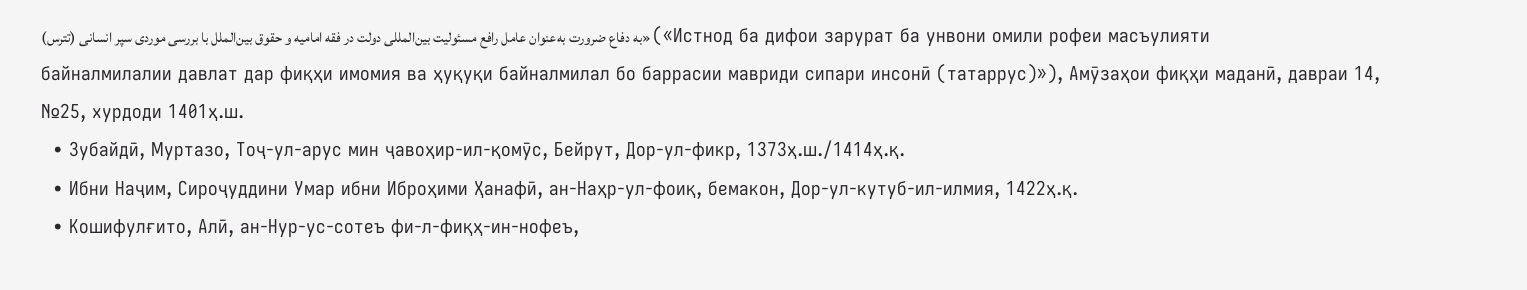به دفاع ضرورت به‌عنوان عامل رافع مسئولیت بین‌المللی دولت در فقه امامیه و حقوق بین‌الملل با بررسی موردی سپر انسانی (تترس)» («Истнод ба дифои зарурат ба унвони омили рофеи масъулияти байналмилалии давлат дар фиқҳи имомия ва ҳуқуқи байналмилал бо баррасии мавриди сипари инсонӣ (татаррус)»), Амӯзаҳои фиқҳи маданӣ, давраи 14, №25, хурдоди 1401ҳ.ш.
  • Зубайдӣ, Муртазо, Тоҷ-ул-арус мин ҷавоҳир-ил-қомӯс, Бейрут, Дор-ул-фикр, 1373ҳ.ш./1414ҳ.қ.
  • Ибни Наҷим, Сироҷуддини Умар ибни Иброҳими Ҳанафӣ, ан-Наҳр-ул-фоиқ, бемакон, Дор-ул-кутуб-ил-илмия, 1422ҳ.қ.
  • Кошифулғито, Алӣ, ан-Нур-ус-сотеъ фи-л-фиқҳ-ин-нофеъ,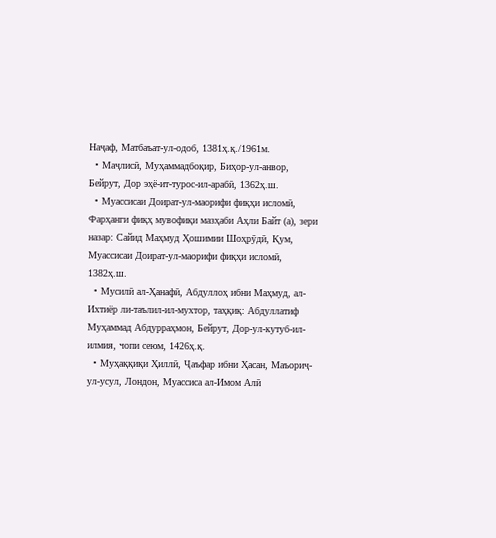Наҷаф, Матбаъат-ул-одоб, 1381ҳ.қ./1961м.
  • Маҷлисӣ, Муҳаммадбоқир, Биҳор-ул-анвор, Бейрут, Дор эҳё-ит-турос-ил-арабӣ, 1362ҳ.ш.
  • Муассисаи Доират-ул-маорифи фиқҳи исломӣ, Фарҳанги фиқҳ мувофиқи мазҳаби Аҳли Байт (а), зери назар: Сайид Маҳмуд Ҳошимии Шоҳрӯдӣ, Қум, Муассисаи Доират-ул-маорифи фиқҳи исломӣ, 1382ҳ.ш.
  • Мусилӣ ал-Ҳанафӣ, Абдуллоҳ ибни Маҳмуд, ал-Ихтиёр ли-таълил-ил-мухтор, таҳқиқ: Абдуллатиф Муҳаммад Абдурраҳмон, Бейрут, Дор-ул-кутуб-ил-илмия, чопи сеюм, 1426ҳ.қ.
  • Муҳаққиқи Ҳиллӣ, Ҷаъфар ибни Ҳасан, Маъориҷ-ул-усул, Лондон, Муассиса ал-Имом Алӣ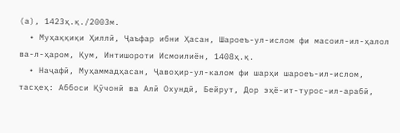(а), 1423ҳ.қ./2003м.
  • Муҳаққиқи Ҳиллӣ, Ҷаъфар ибни Ҳасан, Шароеъ-ул-ислом фи масоил-ил-ҳалол ва-л-ҳаром, Қум, Интишороти Исмоилиён, 1408ҳ.қ.
  • Наҷафӣ, Муҳаммадҳасан, Ҷавоҳир-ул-калом фи шарҳи шароеъ-ил-ислом, тасҳеҳ: Аббоси Қӯчонӣ ва Алӣ Охундӣ, Бейрут, Дор эҳё-ит-турос-ил-арабӣ,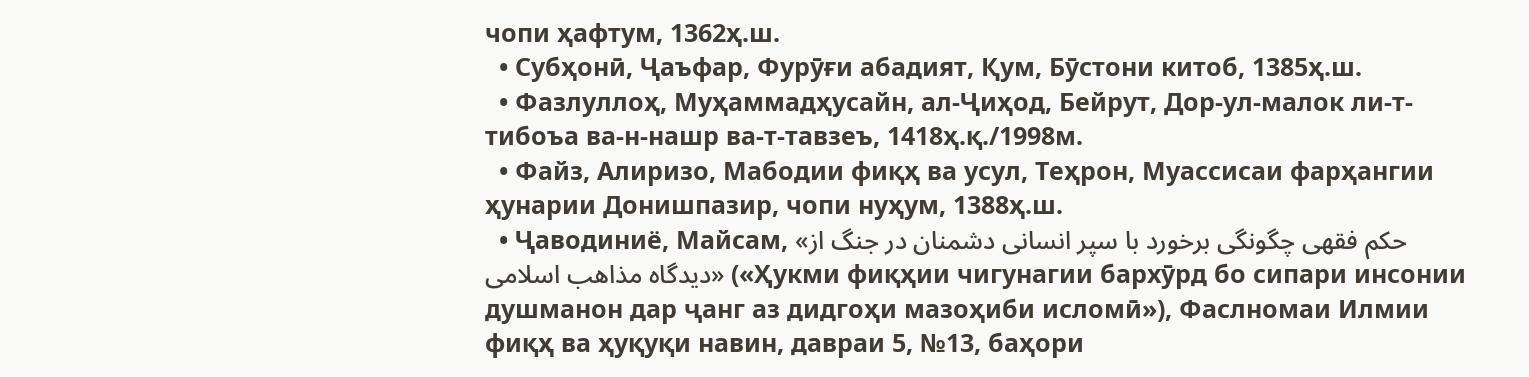чопи ҳафтум, 1362ҳ.ш.
  • Субҳонӣ, Ҷаъфар, Фурӯғи абадият, Қум, Бӯстони китоб, 1385ҳ.ш.
  • Фазлуллоҳ, Муҳаммадҳусайн, ал-Ҷиҳод, Бейрут, Дор-ул-малок ли-т-тибоъа ва-н-нашр ва-т-тавзеъ, 1418ҳ.қ./1998м.
  • Файз, Алиризо, Мабодии фиқҳ ва усул, Теҳрон, Муассисаи фарҳангии ҳунарии Донишпазир, чопи нуҳум, 1388ҳ.ш.
  • Ҷаводиниё, Майсам, «حکم فقهی چگونگی برخورد با سپر انسانی دشمنان در جنگ از دیدگاه مذاهب اسلامی» («Ҳукми фиқҳии чигунагии бархӯрд бо сипари инсонии душманон дар ҷанг аз дидгоҳи мазоҳиби исломӣ»), Фаслномаи Илмии фиқҳ ва ҳуқуқи навин, давраи 5, №13, баҳори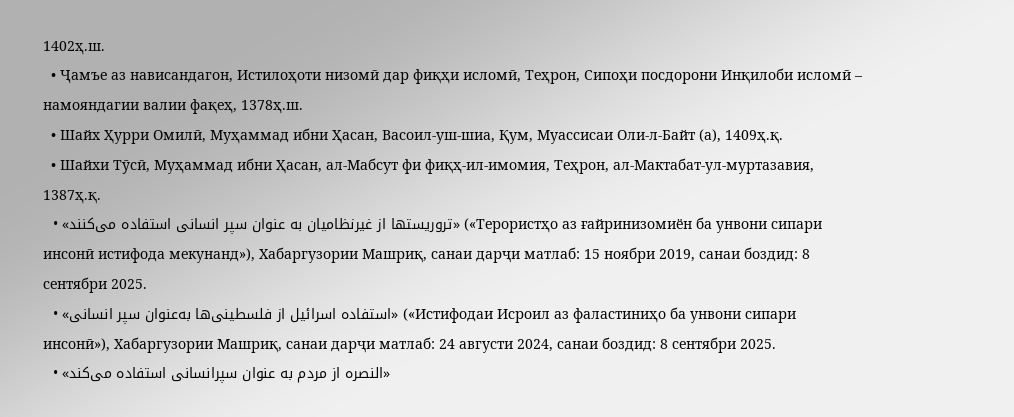1402ҳ.ш.
  • Ҷамъе аз нависандагон, Истилоҳоти низомӣ дар фиқҳи исломӣ, Теҳрон, Сипоҳи посдорони Инқилоби исломӣ – намояндагии валии фақеҳ, 1378ҳ.ш.
  • Шайх Ҳурри Омилӣ, Муҳаммад ибни Ҳасан, Васоил-уш-шиа, Қум, Муассисаи Оли-л-Байт (а), 1409ҳ.қ.
  • Шайхи Тӯсӣ, Муҳаммад ибни Ҳасан, ал-Мабсут фи фиқҳ-ил-имомия, Теҳрон, ал-Мактабат-ул-муртазавия, 1387ҳ.қ.
  • «تروریستها از غیرنظامیان به عنوان سپر انسانی استفاده می‌کنند» («Терористҳо аз ғайринизомиён ба унвони сипари инсонӣ истифода мекунанд»), Хабаргузории Машриқ, санаи дарҷи матлаб: 15 ноябри 2019, санаи боздид: 8 сентябри 2025.
  • «استفاده اسرائیل از فلسطینی‌ها به‌عنوان سپر انسانی» («Истифодаи Исроил аз фаластиниҳо ба унвони сипари инсонӣ»), Хабаргузории Машриқ, санаи дарҷи матлаб: 24 августи 2024, санаи боздид: 8 сентябри 2025.
  • «النصره از مردم به عنوان سپرانسانی استفاده می‌کند»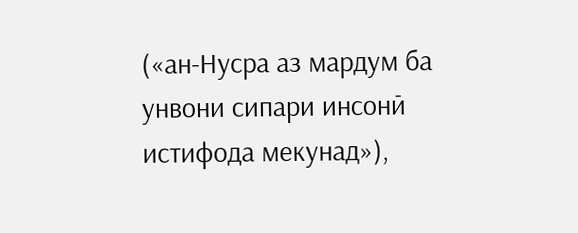(«ан-Нусра аз мардум ба унвони сипари инсонӣ истифода мекунад»),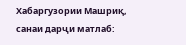Хабаргузории Машриқ, санаи дарҷи матлаб: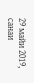29 майи 2019, санаи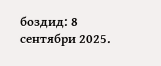боздид: 8 сентябри 2025.